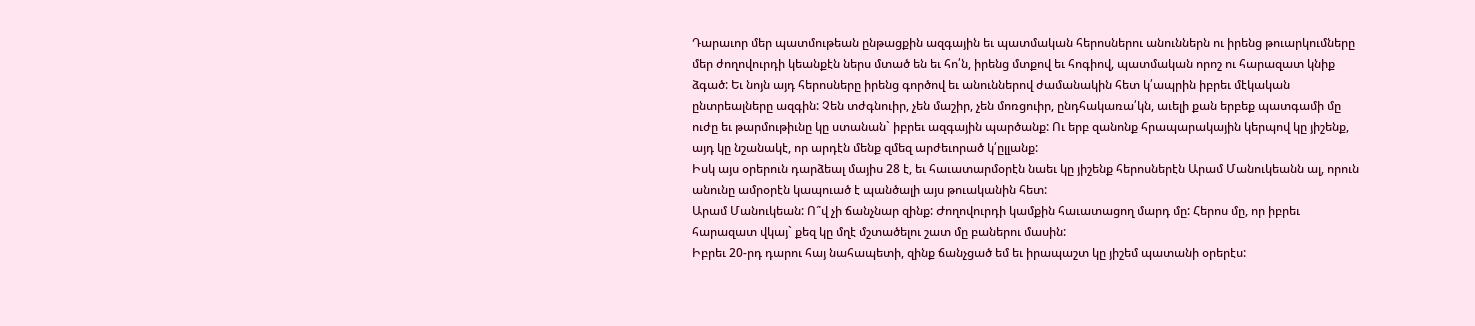Դարաւոր մեր պատմութեան ընթացքին ազգային եւ պատմական հերոսներու անուններն ու իրենց թուարկումները մեր ժողովուրդի կեանքէն ներս մտած են եւ հո՛ն, իրենց մտքով եւ հոգիով, պատմական որոշ ու հարազատ կնիք ձգած: Եւ նոյն այդ հերոսները իրենց գործով եւ անուններով ժամանակին հետ կ՛ապրին իբրեւ մէկական ընտրեալները ազգին: Չեն տժգնուիր, չեն մաշիր, չեն մոռցուիր, ընդհակառա՛կն, աւելի քան երբեք պատգամի մը ուժը եւ թարմութիւնը կը ստանան` իբրեւ ազգային պարծանք: Ու երբ զանոնք հրապարակային կերպով կը յիշենք, այդ կը նշանակէ, որ արդէն մենք զմեզ արժեւորած կ՛ըլլանք:
Իսկ այս օրերուն դարձեալ մայիս 28 է, եւ հաւատարմօրէն նաեւ կը յիշենք հերոսներէն Արամ Մանուկեանն ալ, որուն անունը ամրօրէն կապուած է պանծալի այս թուականին հետ:
Արամ Մանուկեան: Ո՞վ չի ճանչնար զինք: Ժողովուրդի կամքին հաւատացող մարդ մը: Հերոս մը, որ իբրեւ հարազատ վկայ` քեզ կը մղէ մշտածելու շատ մը բաներու մասին:
Իբրեւ 20-րդ դարու հայ նահապետի, զինք ճանչցած եմ եւ իրապաշտ կը յիշեմ պատանի օրերէս: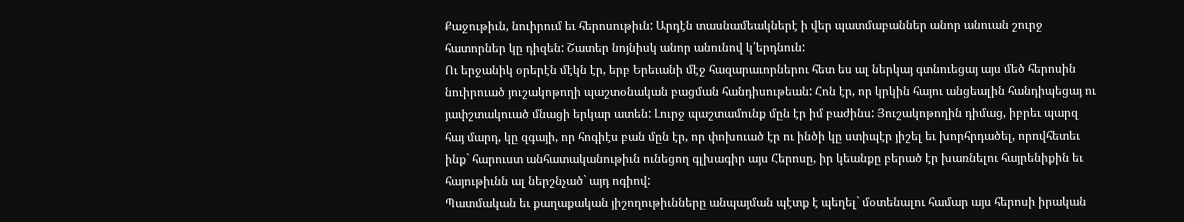Քաջութիւն, նուիրում եւ հերոսութիւն: Արդէն տասնամեակներէ ի վեր պատմաբաններ անոր անուան շուրջ հատորներ կը դիզեն: Շատեր նոյնիսկ անոր անունով կ՛երդնուն:
Ու երջանիկ օրերէն մէկն էր, երբ Երեւանի մէջ հազարաւորներու հետ ես ալ ներկայ գտնուեցայ այս մեծ հերոսին նուիրուած յուշակոթողի պաշտօնական բացման հանդիսութեան: Հոն էր, որ կրկին հայու անցեալին հանդիպեցայ ու յափշտակուած մնացի երկար ատեն: Լուրջ պաշտամունք մըն էր իմ բաժինս: Յուշակոթողին դիմաց, իբրեւ պարզ հայ մարդ, կը զգայի, որ հոգիէս բան մըն էր, որ փոխուած էր ու ինծի կը ստիպէր յիշել եւ խորհրդածել, որովհետեւ ինք` հարուստ անհատականութիւն ունեցող գլխագիր այս Հերոսը, իր կեանքը բերած էր խառնելու հայրենիքին եւ հայութիւնն ալ ներշնչած` այդ ոգիով:
Պատմական եւ քաղաքական յիշողութիւնները անպայման պէտք է պեղել` մօտենալու համար այս հերոսի իրական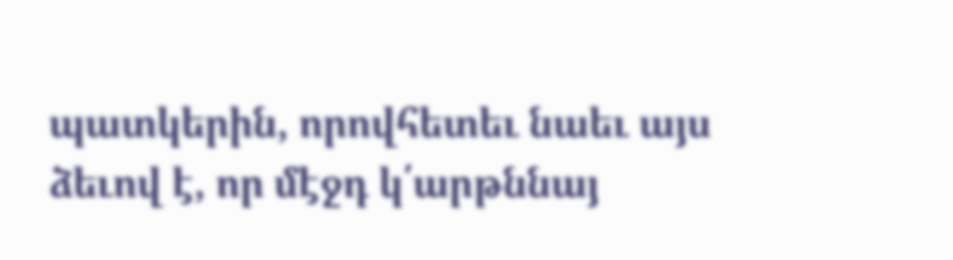պատկերին, որովհետեւ նաեւ այս ձեւով է, որ մէջդ կ՛արթննայ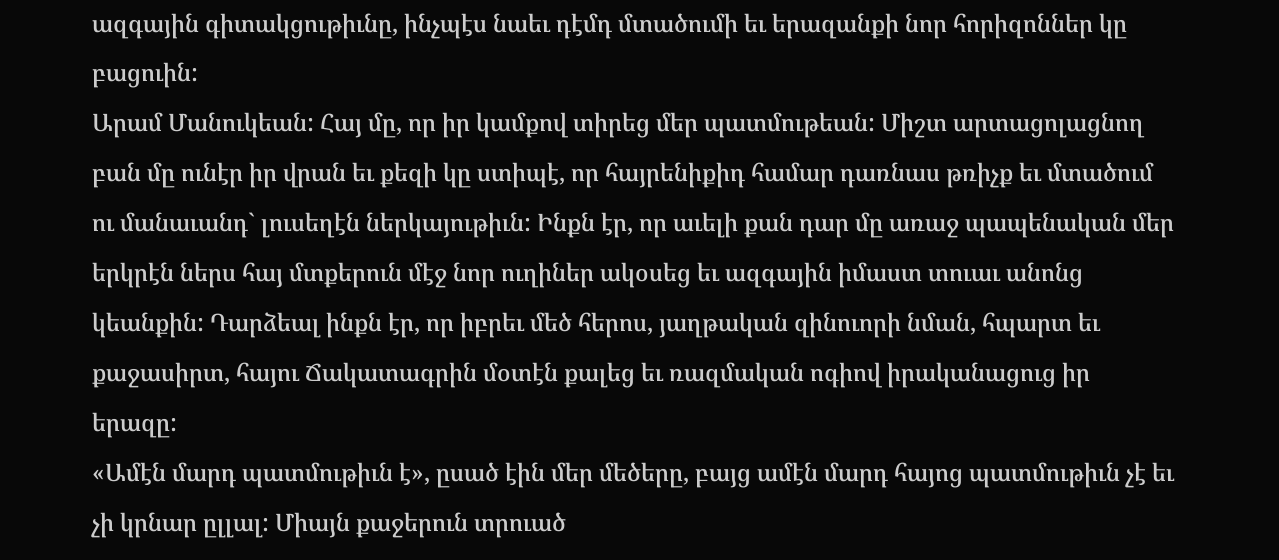ազգային գիտակցութիւնը, ինչպէս նաեւ դէմդ մտածումի եւ երազանքի նոր հորիզոններ կը բացուին:
Արամ Մանուկեան: Հայ մը, որ իր կամքով տիրեց մեր պատմութեան: Միշտ արտացոլացնող բան մը ունէր իր վրան եւ քեզի կը ստիպէ, որ հայրենիքիդ համար դառնաս թռիչք եւ մտածում ու մանաւանդ` լուսեղէն ներկայութիւն: Ինքն էր, որ աւելի քան դար մը առաջ պապենական մեր երկրէն ներս հայ մտքերուն մէջ նոր ուղիներ ակօսեց եւ ազգային իմաստ տուաւ անոնց կեանքին: Դարձեալ ինքն էր, որ իբրեւ մեծ հերոս, յաղթական զինուորի նման, հպարտ եւ քաջասիրտ, հայու Ճակատագրին մօտէն քալեց եւ ռազմական ոգիով իրականացուց իր երազը:
«Ամէն մարդ պատմութիւն է», ըսած էին մեր մեծերը, բայց ամէն մարդ հայոց պատմութիւն չէ եւ չի կրնար ըլլալ: Միայն քաջերուն տրուած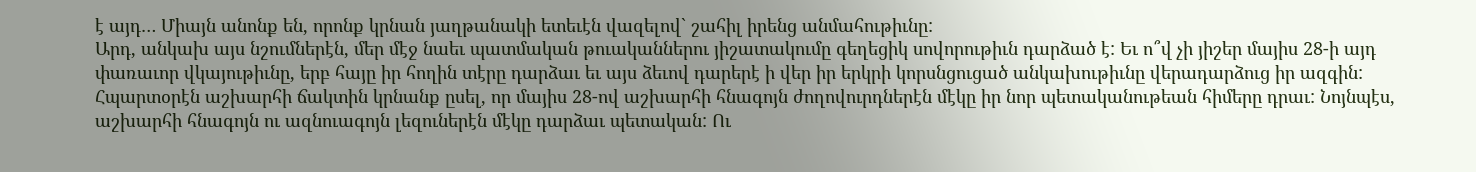է այդ… Միայն անոնք են, որոնք կրնան յաղթանակի ետեւէն վազելով` շահիլ իրենց անմահութիւնը:
Արդ, անկախ այս նշումներէն, մեր մէջ նաեւ պատմական թուականներու յիշատակումը գեղեցիկ սովորութիւն դարձած է: Եւ ո՞վ չի յիշեր մայիս 28-ի այդ փառաւոր վկայութիւնը, երբ հայը իր հողին տէրը դարձաւ եւ այս ձեւով դարերէ ի վեր իր երկրի կորսնցուցած անկախութիւնը վերադարձուց իր ազգին:
Հպարտօրէն աշխարհի ճակտին կրնանք ըսել, որ մայիս 28-ով աշխարհի հնագոյն ժողովուրդներէն մէկը իր նոր պետականութեան հիմերը դրաւ: Նոյնպէս, աշխարհի հնագոյն ու ազնուագոյն լեզուներէն մէկը դարձաւ պետական: Ու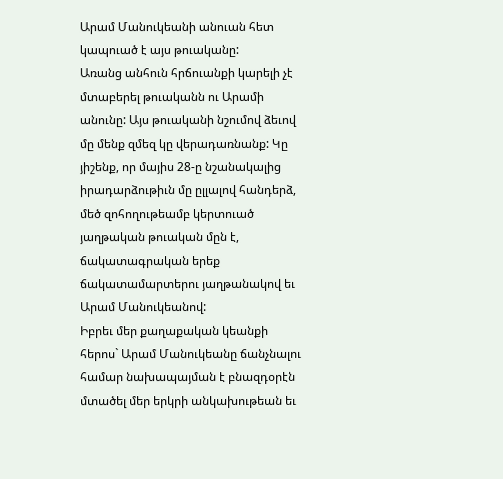Արամ Մանուկեանի անուան հետ կապուած է այս թուականը:
Առանց անհուն հրճուանքի կարելի չէ մտաբերել թուականն ու Արամի անունը: Այս թուականի նշումով ձեւով մը մենք զմեզ կը վերադառնանք: Կը յիշենք, որ մայիս 28-ը նշանակալից իրադարձութիւն մը ըլլալով հանդերձ, մեծ զոհողութեամբ կերտուած յաղթական թուական մըն է, ճակատագրական երեք ճակատամարտերու յաղթանակով եւ Արամ Մանուկեանով:
Իբրեւ մեր քաղաքական կեանքի հերոս` Արամ Մանուկեանը ճանչնալու համար նախապայման է բնազդօրէն մտածել մեր երկրի անկախութեան եւ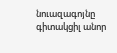նուազագոյնը գիտակցիլ անոր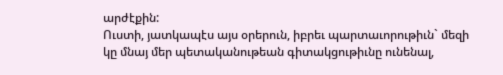արժէքին:
Ուստի, յատկապէս այս օրերուն, իբրեւ պարտաւորութիւն` մեզի կը մնայ մեր պետականութեան գիտակցութիւնը ունենալ,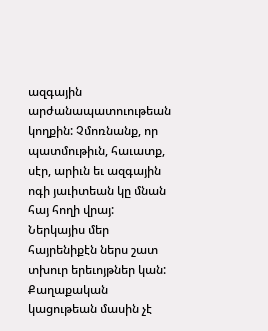ազգային արժանապատուութեան կողքին: Չմոռնանք, որ պատմութիւն, հաւատք, սէր, արիւն եւ ազգային ոգի յաւիտեան կը մնան հայ հողի վրայ:
Ներկայիս մեր հայրենիքէն ներս շատ տխուր երեւոյթներ կան: Քաղաքական կացութեան մասին չէ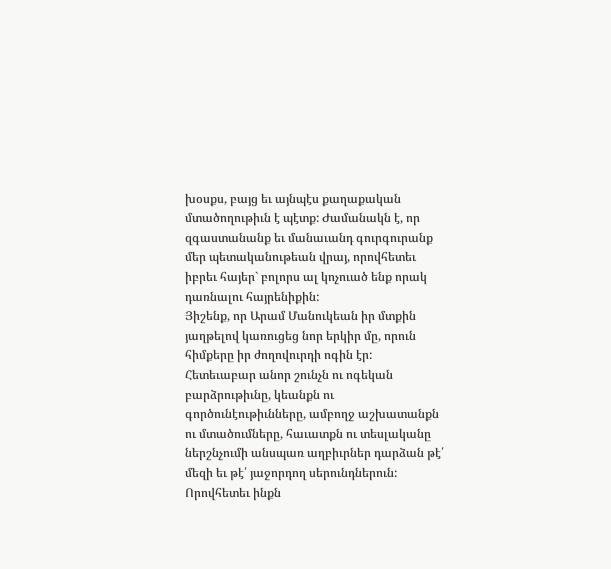խօսքս, բայց եւ այնպէս քաղաքական մտածողութիւն է պէտք: Ժամանակն է, որ զգաստանանք եւ մանաւանդ գուրգուրանք մեր պետականութեան վրայ, որովհետեւ իբրեւ հայեր` բոլորս ալ կոչուած ենք որակ դառնալու հայրենիքին:
Յիշենք, որ Արամ Մանուկեան իր մտքին յաղթելով կառուցեց նոր երկիր մը, որուն հիմքերը իր ժողովուրդի ոգին էր: Հետեւաբար անոր շունչն ու ոգեկան բարձրութիւնը, կեանքն ու գործունէութիւնները, ամբողջ աշխատանքն ու մտածումները, հաւատքն ու տեսլականը ներշնչումի անսպառ աղբիւրներ դարձան թէ՛ մեզի եւ թէ՛ յաջորդող սերունդներուն: Որովհետեւ ինքն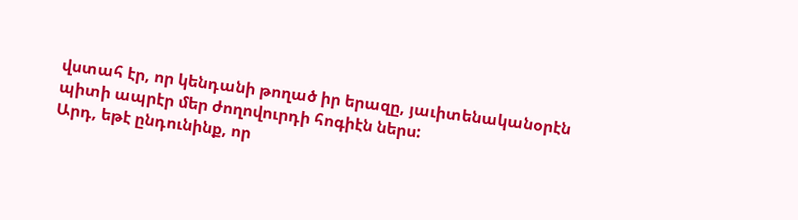վստահ էր, որ կենդանի թողած իր երազը, յաւիտենականօրէն պիտի ապրէր մեր ժողովուրդի հոգիէն ներս:
Արդ, եթէ ընդունինք, որ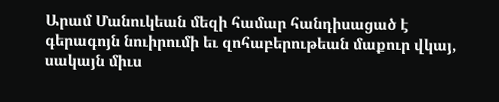Արամ Մանուկեան մեզի համար հանդիսացած է գերագոյն նուիրումի եւ զոհաբերութեան մաքուր վկայ, սակայն միւս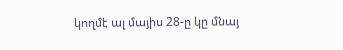կողմէ ալ մայիս 28-ը կը մնայ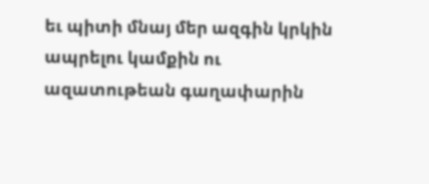եւ պիտի մնայ մեր ազգին կրկին ապրելու կամքին ու ազատութեան գաղափարին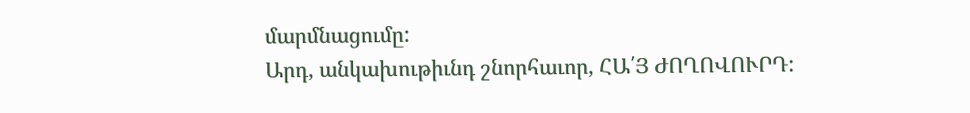մարմնացումը:
Արդ, անկախութիւնդ շնորհաւոր, ՀԱ՛Յ ԺՈՂՈՎՈՒՐԴ: